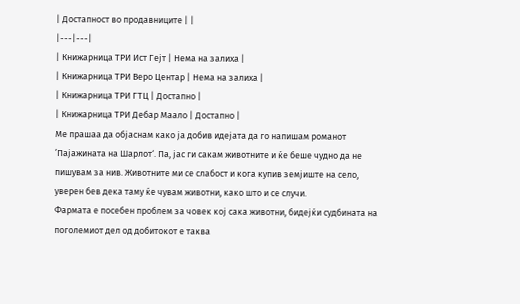| Достапност во продавниците | |
|---|---|
| Книжарница ТРИ Ист Гејт | Нема на залиха |
| Книжарница ТРИ Веро Центар | Нема на залиха |
| Книжарница ТРИ ГТЦ | Достапно |
| Книжарница ТРИ Дебар Маало | Достапно |
Ме прашаа да објаснам како ја добив идејата да го напишам романот ’Пајажината на Шарлот‘. Па, јас ги сакам животните и ќе беше чудно да не пишувам за нив. Животните ми се слабост и кога купив земјиште на село, уверен бев дека таму ќе чувам животни, како што и се случи.
Фармата е посебен проблем за човек кој сака животни, бидејќи судбината на поголемиот дел од добитокот е таква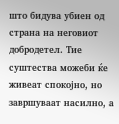што бидува убиен од страна на неговиот добродетел. Тие суштества можеби ќе живеат спокојно, но завршуваат насилно, а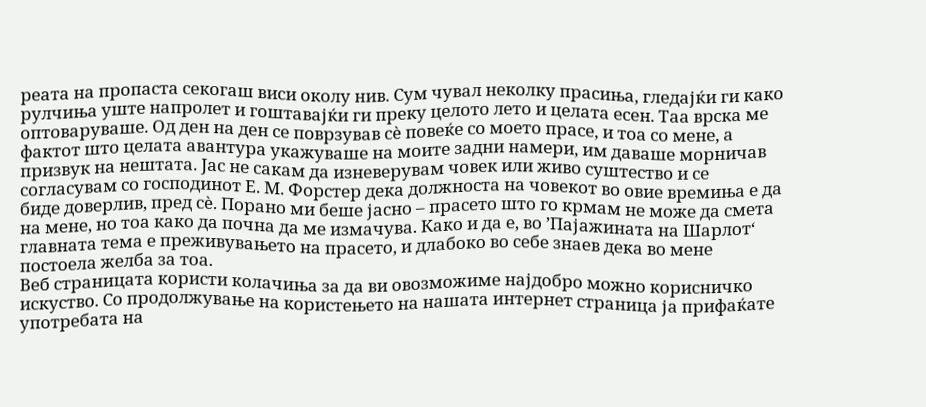реата на пропаста секогаш виси околу нив. Сум чувал неколку прасиња, гледајќи ги како рулчиња уште напролет и гоштавајќи ги преку целото лето и целата есен. Таа врска ме оптоваруваше. Од ден на ден се поврзував сè повеќе со моето прасе, и тоа со мене, а фактот што целата авантура укажуваше на моите задни намери, им даваше морничав призвук на нештата. Јас не сакам да изневерувам човек или живо суштество и се согласувам со господинот Е. М. Форстер дека должноста на човекот во овие времиња е да биде доверлив, пред сè. Порано ми беше јасно – прасето што го крмам не може да смета на мене, но тоа како да почна да ме измачува. Како и да е, во ’Пајажината на Шарлот‘ главната тема е преживувањето на прасето, и длабоко во себе знаев дека во мене постоела желба за тоа.
Веб страницата користи колачиња за да ви овозможиме најдобро можно корисничко искуство. Со продолжување на користењето на нашата интернет страница ја прифаќате употребата на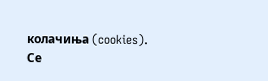колачиња (cookies).
Се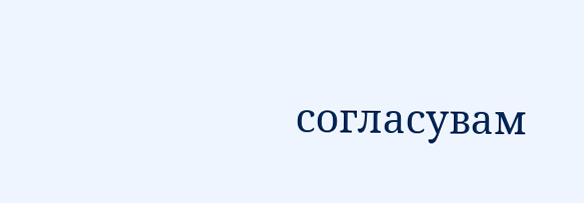согласувам